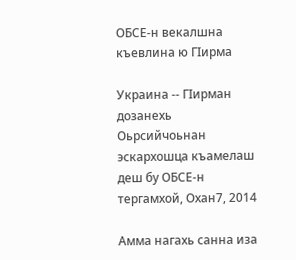ОБСЕ-н векалшна къевлина ю ГIирма

Украина -- ГIирман дозанехь Оьрсийчоьнан эскархошца къамелаш деш бу ОБСЕ-н тергамхой, Охан7, 2014

Амма нагахь санна иза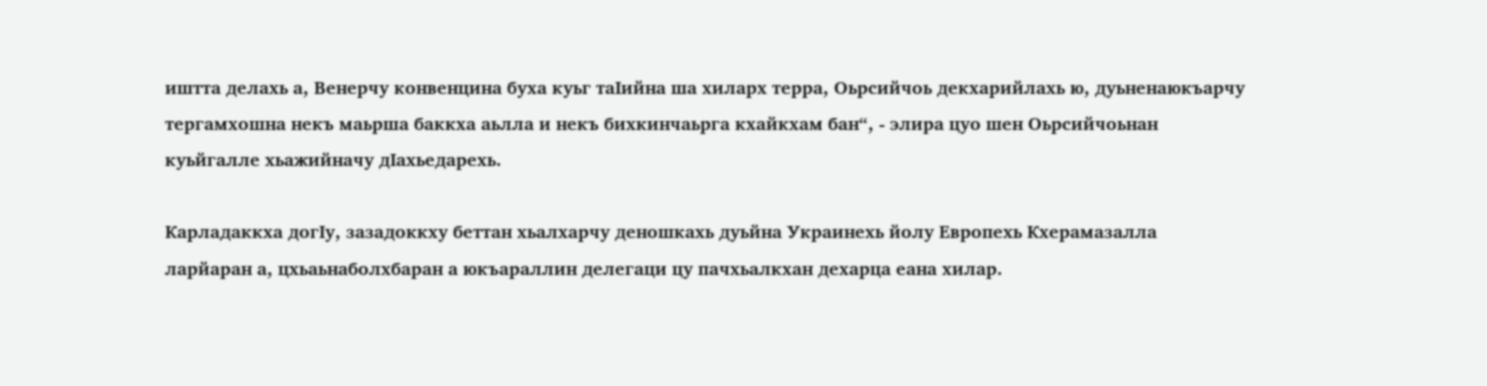иштта делахь а, Венерчу конвенцина буха куьг таIийна ша хиларх терра, Оьрсийчоь декхарийлахь ю, дуьненаюкъарчу тергамхошна некъ маьрша баккха аьлла и некъ бихкинчаьрга кхайкхам бан“, - элира цуо шен Оьрсийчоьнан куьйгалле хьажийначу дIахьедарехь.

Карладаккха догIу, зазадоккху беттан хьалхарчу деношкахь дуьйна Украинехь йолу Европехь Кхерамазалла ларйаран а, цхьаьнаболхбаран а юкъараллин делегаци цу пачхьалкхан дехарца еана хилар.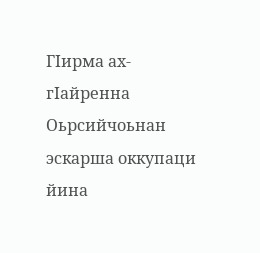ГIирма ах-гIайренна Оьрсийчоьнан эскарша оккупаци йина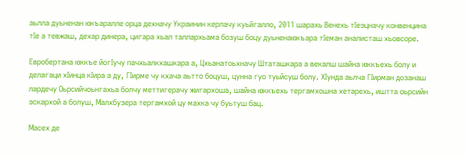аьлла дуьненан юкъаралле орца дехначу Украинин керлачу куьйгалло, 2011 шарахь Венехь тIеэцначу конвенцина тIе а тевжаш, дехар динера, цигара хьал таллархьама бозуш боцу дуьненаюкъара тIеман аналисташ хьовсоре.

Евробертана юккъе йогIучу пачхьалкхашкара а, Цхьанатоьхначу Штаташкара а векалш шайна юккъехь болу и делагаци хIинца кIира а ду, ГIирме чу кхача аьтто боцуш, цунна гуо туьйсуш болу. ХIунда аьлча ГIирман дозанаш лардечу Оьрсийчоьнгахьа болчу меттигерачу жигархоша, шайна юккъехь тергамхошна хетарехь, иштта оьрсийн эскархой а болуш, Малхбузера тергамхой цу махка чу буьтуш бац.

Масех де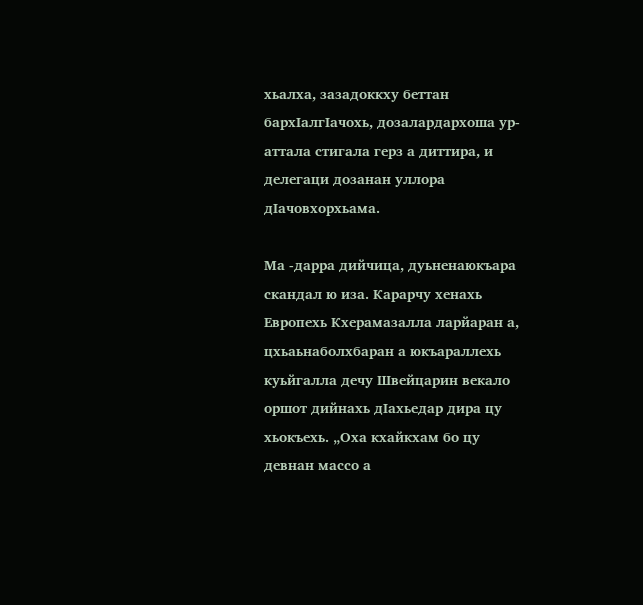хьалха, зазадоккху беттан бархIалгIачохь, дозалардархоша ур-аттала стигала герз а диттира, и делегаци дозанан уллора дIачовхорхьама.

Ма -дарра дийчица, дуьненаюкъара скандал ю иза. Карарчу хенахь Европехь Кхерамазалла ларйаран а, цхьаьнаболхбаран а юкъараллехь куьйгалла дечу Швейцарин векало оршот дийнахь дIахьедар дира цу хьокъехь. „Оха кхайкхам бо цу девнан массо а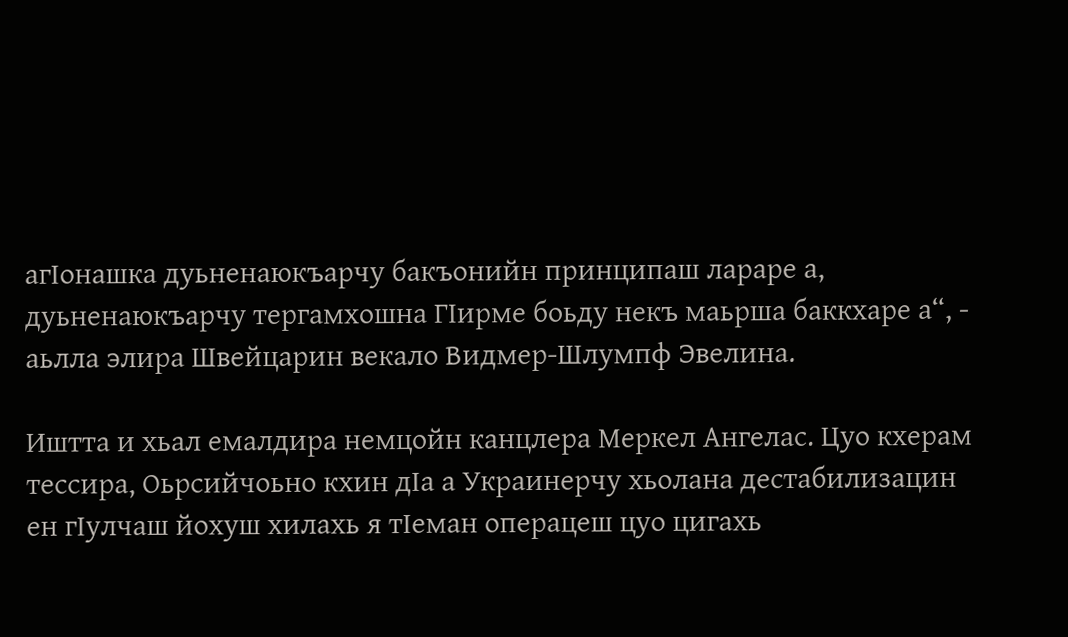агIонашка дуьненаюкъарчу бакъонийн принципаш лараре а, дуьненаюкъарчу тергамхошна ГIирме боьду некъ маьрша баккхаре а“, - аьлла элира Швейцарин векало Видмер-Шлумпф Эвелина.

Иштта и хьал емалдира немцойн канцлера Меркел Ангелас. Цуо кхерам тессира, Оьрсийчоьно кхин дIа а Украинерчу хьолана дестабилизацин ен гIулчаш йохуш хилахь я тIеман операцеш цуо цигахь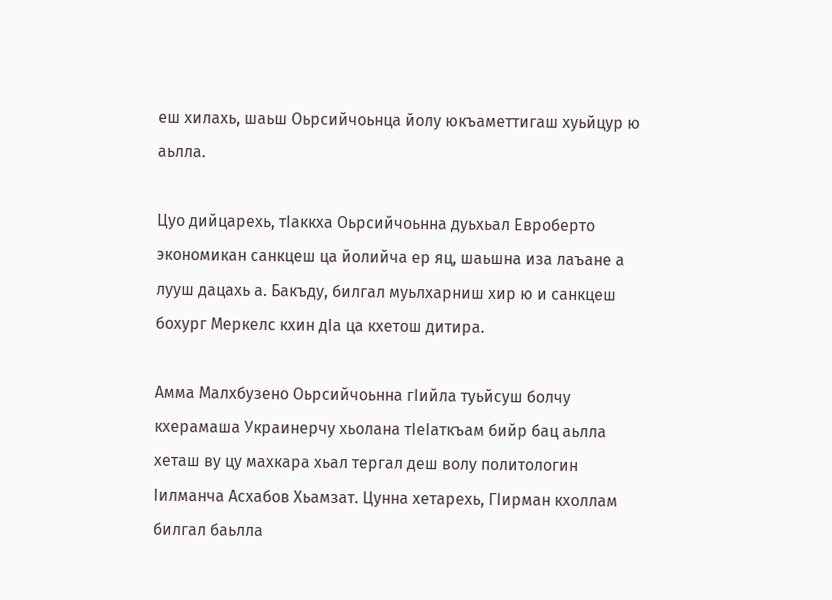еш хилахь, шаьш Оьрсийчоьнца йолу юкъаметтигаш хуьйцур ю аьлла.

Цуо дийцарехь, тIаккха Оьрсийчоьнна дуьхьал Евроберто экономикан санкцеш ца йолийча ер яц, шаьшна иза лаъане а лууш дацахь а. Бакъду, билгал муьлхарниш хир ю и санкцеш бохург Меркелс кхин дIа ца кхетош дитира.

Амма Малхбузено Оьрсийчоьнна гIийла туьйсуш болчу кхерамаша Украинерчу хьолана тIеIаткъам бийр бац аьлла хеташ ву цу махкара хьал тергал деш волу политологин Iилманча Асхабов Хьамзат. Цунна хетарехь, ГIирман кхоллам билгал баьлла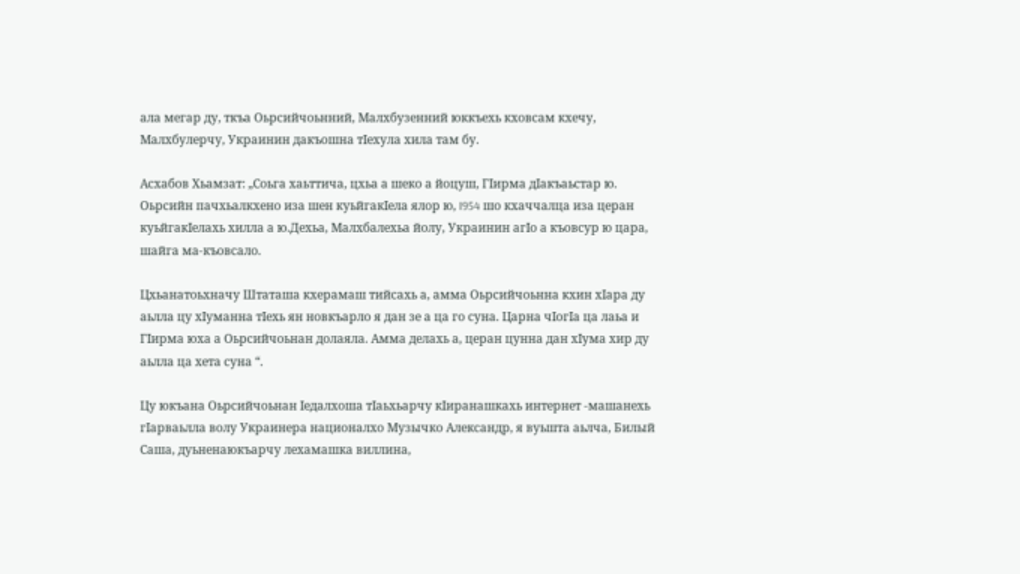ала мегар ду, ткъа Оьрсийчоьнний, Малхбузенний юккъехь кховсам кхечу, Малхбулерчу, Украинин дакъошна тIехула хила там бу.

Асхабов Хьамзат: „Соьга хаьттича, цхьа а шеко а йоцуш, ГIирма дIакъаьстар ю. Оьрсийн пачхьалкхено иза шен куьйгакIела ялор ю, I954 шо кхаччалца иза церан куьйгакIелахь хилла а ю.Дехьа, Малхбалехьа йолу, Украинин агIо а къовсур ю цара, шайга ма-къовсало.

Цхьанатоьхначу Штаташа кхерамаш тийсахь а, амма Оьрсийчоьнна кхин хIара ду аьлла цу хIуманна тIехь ян новкъарло я дан зе а ца го суна. Царна чIогIа ца лаьа и ГIирма юха а Оьрсийчоьнан долаяла. Амма делахь а, церан цунна дан хIума хир ду аьлла ца хета суна “.

Цу юкъана Оьрсийчоьнан Iедалхоша тIаьхьарчу кIиранашкахь интернет -машанехь гIарваьлла волу Украинера националхо Музычко Александр, я вуьшта аьлча, Билый Саша, дуьненаюкъарчу лехамашка виллина,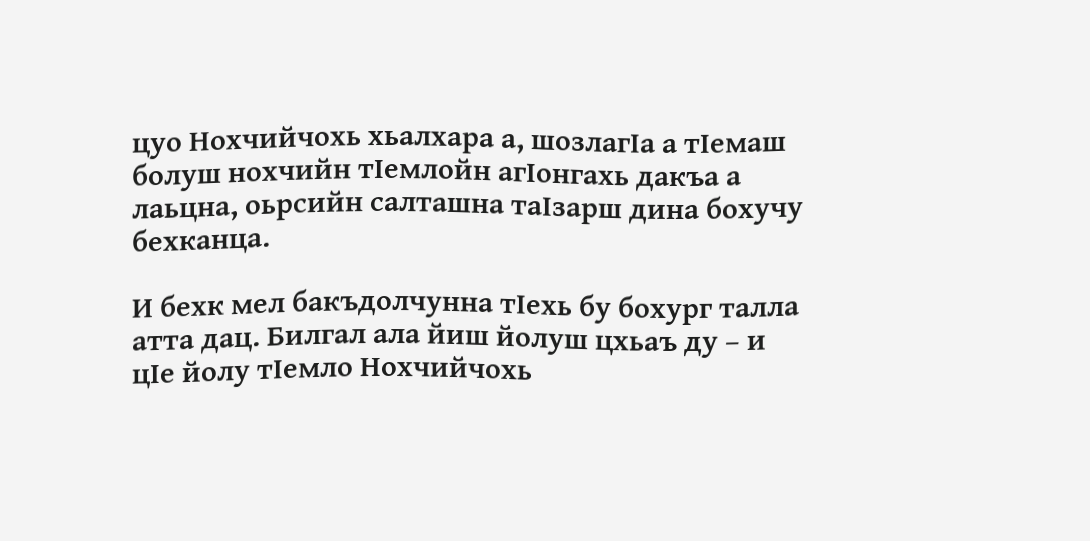цуо Нохчийчохь хьалхара а, шозлагIа а тIемаш болуш нохчийн тIемлойн агIонгахь дакъа а лаьцна, оьрсийн салташна таIзарш дина бохучу бехканца.

И бехк мел бакъдолчунна тIехь бу бохург талла атта дац. Билгал ала йиш йолуш цхьаъ ду – и цIе йолу тIемло Нохчийчохь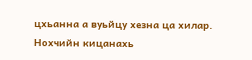цхьанна а вуьйцу хезна ца хилар. Нохчийн кицанахь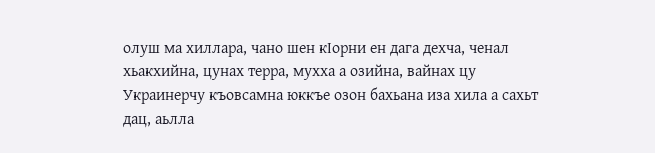олуш ма хиллара, чано шен кIорни ен дага дехча, ченал хьакхийна, цунах терра, мухха а озийна, вайнах цу Украинерчу къовсамна юккъе озон бахьана иза хила а сахьт дац, аьлла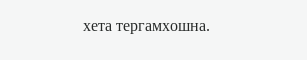хета тергамхошна.